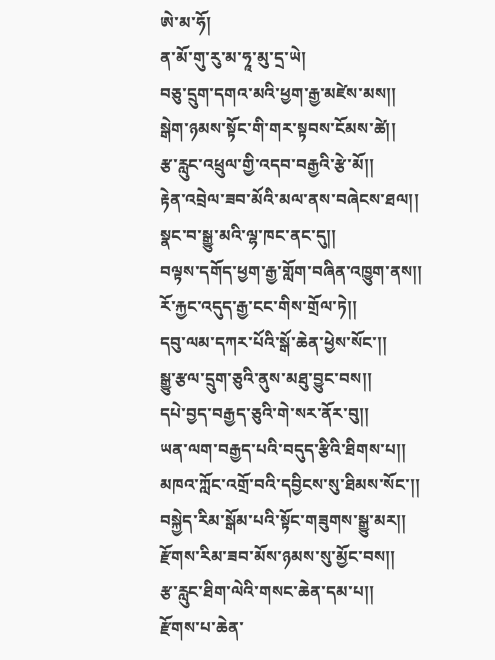ཨེ་མ་ཧོ།
ན་མོ་གུ་རུ་མ་ཧཱ་མུ་དྲ་ཡེ།
བཅུ་དྲུག་དགའ་མའི་ཕྱག་རྒྱ་མཛེས་མས།།
སྒེག་ཉམས་སྟོང་གི་གར་སྟབས་ངོམས་ཚེ།།
རྩ་རླུང་འཕྲུལ་གྱི་འདབ་བརྒྱའི་རྩེ་མོ།།
རྟེན་འབྲེལ་ཟབ་མོའི་མལ་ནས་བཞེངས་ཐལ།།
སྣང་བ་སྒྱུ་མའི་ལྷ་ཁང་ནང་དུ།།
བལྟས་དགོད་ཕྱག་རྒྱ་གློག་བཞིན་འཁྱུག་ནས།།
རོ་རྐྱང་འདུད་རྒྱ་ངང་གིས་གྲོལ་ཏེ།།
དབུ་ལམ་དཀར་པོའི་སྒོ་ཆེན་ཕྱེས་སོང་།།
སྒྱུ་རྩལ་དྲུག་ཅུའི་ནུས་མཐུ་བྱུང་བས།།
དཔེ་བྱད་བརྒྱད་ཅུའི་གེ་སར་ནོར་བུ།།
ཡན་ལག་བརྒྱད་པའི་བདུད་རྩིའི་ཐིགས་པ།།
མཁའ་ཀློང་འགྲོ་བའི་དབྱིངས་སུ་ཐིམས་སོང་།།
བསྐྱེད་རིམ་སྒོམ་པའི་སྟོང་གཟུགས་སྒྱུ་མར།།
རྫོགས་རིམ་ཟབ་མོས་ཉམས་སུ་མྱོང་བས།།
རྩ་རླུང་ཐིག་ལེའི་གསང་ཆེན་དམ་པ།།
རྫོགས་པ་ཆེན་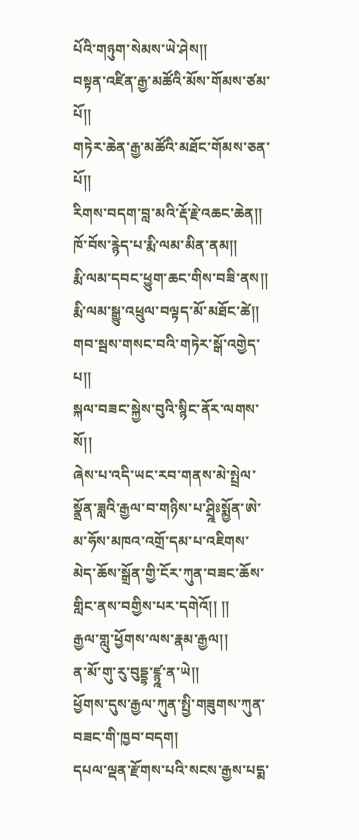པོའི་གཉུག་སེམས་ཡེ་ཤེས།།
བསྟན་འཛིན་རྒྱ་མཚོའི་མོས་གོམས་ཙམ་པོ།།
གཏེར་ཆེན་རྒྱ་མཚོའི་མཐོང་གོམས་ཅན་པོ།།
རིགས་བདག་བླ་མའི་རྡོ་རྗེ་འཆང་ཆེན།།
ཁོ་བོས་རྙེད་པ་རྨི་ལམ་མིན་ནམ།།
རྨི་ལམ་དབང་ཕྱུག་ཆང་གིས་བཟི་ནས།།
རྨི་ལམ་སྒྱུ་འཕྲུལ་བལྟད་མོ་མཐོང་ཚེ།།
གབ་སྦས་གསང་བའི་གཏེར་སྒོ་འགྱེད་པ།།
སྐལ་བཟང་སྐྱེས་བུའི་སྙིང་ནོར་ལགས་སོ།།
ཞེས་པ་འདི་ཡང་རབ་གནས་མེ་སྤྲེལ་སྣྲོན་ཟླའི་རྒྱལ་བ་གཉིས་པ་ཤྲྰིཿསྨྱོན་ཨེ་མ་ཧོས་མཁའ་འགྲོ་དམ་པ་འཇིགས་མེད་ཆོས་སྒྲོན་གྱི་ངོར་ཀུན་བཟང་ཆོས་གླིང་ནས་བགྱིས་པར་དགེའོ།། །།
རྒྱལ་གླུ་ཕྱོགས་ལས་རྣམ་རྒྱལ།།
ན་མོ་གུ་རུ་བུདྡྷ་ཛྙྰ་ན་ཡེ།།
ཕྱོགས་དུས་རྒྱལ་ཀུན་སྤྱི་གཟུགས་ཀུན་བཟང་གི་ཁྱབ་བདག།
དཔལ་ལྡན་རྫོགས་པའི་སངས་རྒྱས་པདྨ་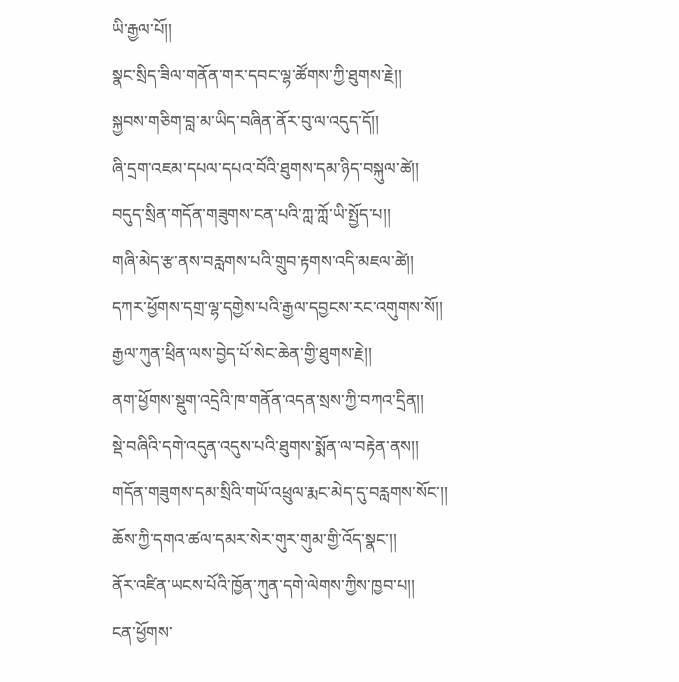ཡི་རྒྱལ་པོ།།
སྣང་སྲིད་ཟིལ་གནོན་གར་དབང་ལྷ་ཚོགས་ཀྱི་ཐུགས་རྗེ།།
སྐྱབས་གཅིག་བླ་མ་ཡིད་བཞིན་ནོར་བུ་ལ་འདུད་དོ།།
ཞི་དྲག་འཇམ་དཔལ་དཔའ་བོའི་ཐུགས་དམ་ཉིད་བསྐུལ་ཚེ།།
བདུད་སྲིན་གདོན་གཟུགས་ངན་པའི་ཀླ་ཀློ་ཡི་སྤྱོད་པ།།
གཞི་མེད་རྩ་ནས་བརླགས་པའི་གྲུབ་རྟགས་འདི་མཇལ་ཚེ།།
དཀར་ཕྱོགས་དགྲ་ལྷ་དགྱེས་པའི་རྒྱལ་དབྱངས་རང་འགུགས་སོ།།
རྒྱལ་ཀུན་ཕྲིན་ལས་བྱེད་པོ་སེང་ཆེན་གྱི་ཐུགས་རྗེ།།
ནག་ཕྱོགས་སྡུག་འདྲེའི་ཁ་གནོན་འདན་སྲས་ཀྱི་བཀའ་དྲིན།།
སྡེ་བཞིའི་དགེ་འདུན་འདུས་པའི་ཐུགས་སྨོན་ལ་བརྟེན་ནས།།
གདོན་གཟུགས་དམ་སྲིའི་གཡོ་འཕྲུལ་རྨང་མེད་དུ་བརླགས་སོང་།།
ཆོས་ཀྱི་དགའ་ཚལ་དམར་སེར་གུར་གུམ་གྱི་འོད་སྣང་།།
ནོར་འཛིན་ཡངས་པོའི་ཁྱོན་ཀུན་དགེ་ལེགས་ཀྱིས་ཁྱབ་པ།།
ངན་ཕྱོགས་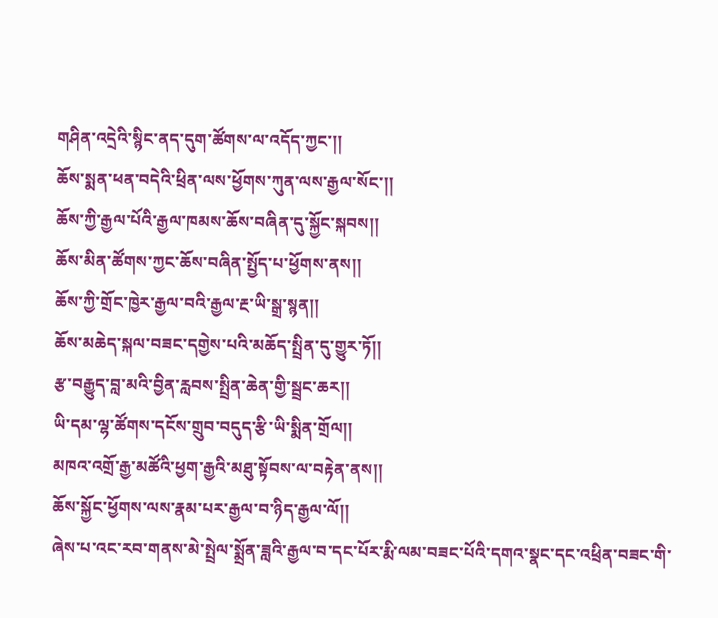གཤིན་འདྲེའི་སྙིང་ནད་དུག་ཚོགས་ལ་འདོད་ཀྱང་།།
ཆོས་སྨན་ཕན་བདེའི་ཕྲིན་ལས་ཕྱོགས་ཀུན་ལས་རྒྱལ་སོང་།།
ཆོས་ཀྱི་རྒྱལ་པོའི་རྒྱལ་ཁམས་ཆོས་བཞིན་དུ་སྐྱོང་སྐབས།།
ཆོས་མིན་ཚོགས་ཀྱང་ཆོས་བཞིན་སྤྱོད་པ་ཕྱོགས་ནས།།
ཆོས་ཀྱི་གྲོང་ཁྱེར་རྒྱལ་བའི་རྒྱལ་རྔ་ཡི་སྒྲ་སྙན།།
ཆོས་མཆེད་སྐལ་བཟང་དགྱེས་པའི་མཆོད་སྤྲིན་དུ་གྱུར་ཏོ།།
རྩ་བརྒྱུད་བླ་མའི་བྱིན་རླབས་སྤྲིན་ཆེན་གྱི་སྦྲང་ཆར།།
ཡི་དམ་ལྷ་ཚོགས་དངོས་གྲུབ་བདུད་རྩི་ཡི་སྨིན་གྲོལ།།
མཁའ་འགྲོ་རྒྱ་མཚོའི་ཕྱག་རྒྱའི་མཐུ་སྟོབས་ལ་བརྟེན་ནས།།
ཆོས་སྐྱོང་ཕྱོགས་ལས་རྣམ་པར་རྒྱལ་བ་ཉིད་རྒྱལ་ལོ།།
ཞེས་པ་འང་རབ་གནས་མེ་སྤྲེལ་སྨྲོན་ཟླའི་རྒྱལ་བ་དང་པོར་རྨི་ལམ་བཟང་པོའི་དགའ་སྣང་དང་འཕྲིན་བཟང་གི་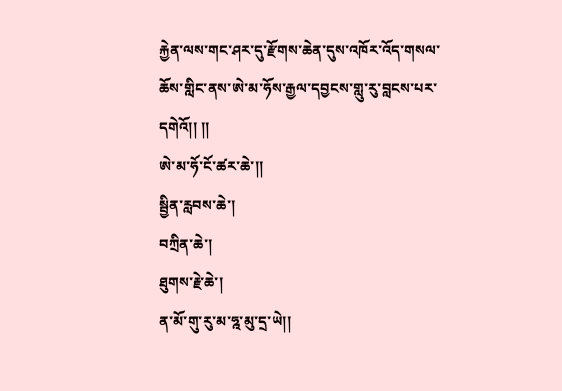རྐྱེན་ལས་གང་ཤར་དུ་རྫོགས་ཆེན་དུས་འཁོར་འོད་གསལ་ཆོས་གླིང་ནས་ཨེ་མ་ཧོས་རྒྱལ་དབྱངས་གླུ་རུ་བླངས་པར་དགེའོ།། །།
ཨེ་མ་ཧོ་ངོ་ཚར་ཆེ་།།
སྦྱིན་རླབས་ཆེ་།
བཀྲིན་ཆེ་།
ཐུགས་རྗེ་ཆེ་།
ན་མོ་གུ་རུ་མ་ཧྰ་མུ་དྲ་ཡེ།།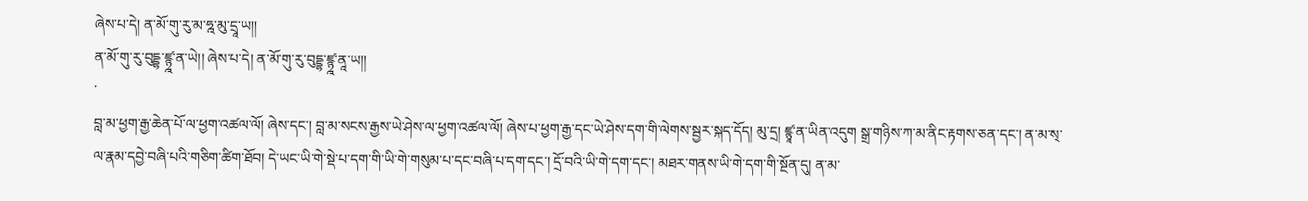ཞེས་པ་དེ། ན་མོ་གུ་རུ་མ་ཧྰ་མུ་དྲཱ་ཡ།།
ན་མོ་གུ་རུ་བུདྡྷ་ཛྙྰ་ན་ཡེ།། ཞེས་པ་དེ། ན་མོ་གུ་རུ་བུདྡྷ་ཛྙྰ་ནཱ་ཡ།།
་
བླ་མ་ཕྱག་རྒྱ་ཆེན་པོ་ལ་ཕྱག་འཚལ་ལོ། ཞེས་དང་། བླ་མ་སངས་རྒྱས་ཡེ་ཤེས་ལ་ཕྱག་འཚལ་ལོ། ཞེས་པ་ཕྱག་རྒྱ་དང་ཡེ་ཤེས་དག་གི་ལེགས་སྦྱར་སྐད་དོད། མུ་དྲ། ཛྙཱ་ན་ཡིན་འདུག སྒྲ་གཉིས་ཀ་མ་ནིང་རྟགས་ཅན་དང་། ན་མ་ས྄་ ལ་རྣམ་དབྱེ་བཞི་པའི་གཅིག་ཚིག་ཐོབ། དེ་ཡང་ཡི་གེ་སྡེ་པ་དག་གི་ཡི་གེ་གསུམ་པ་དང་བཞི་པ་དག་དང་། དྲོ་བའི་ཡི་གེ་དག་དང་། མཐར་གནས་ཡི་གེ་དག་གི་སྔོན་དུ། ན་མ་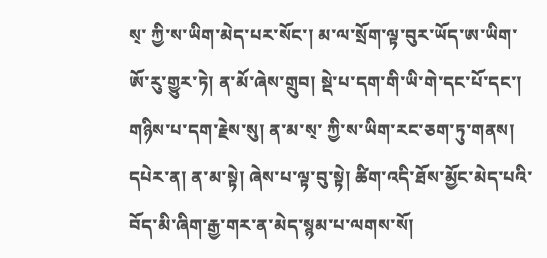ས྄་ ཀྱི་ས་ཡིག་མེད་པར་སོང་། མ་ལ་སྲོག་ལྟ་བུར་ཡོད་ཨ་ཡིག་ཨོ་རུ་གྱུར་ཏེ། ན་མོ་ཞེས་གྲུབ། སྡེ་པ་དག་གི་ཡི་གེ་དང་པོ་དང་། གཉིས་པ་དག་རྗེས་སུ། ན་མ་ས྄་ ཀྱི་ས་ཡིག་རང་ཅག་ཏུ་གནས། དཔེར་ན། ན་མ་སྟེ། ཞེས་པ་ལྟ་བུ་སྟེ། ཚིག་འདི་ཐོས་མྱོང་མེད་པའི་བོད་མི་ཞིག་རྒྱ་གར་ན་མེད་སྙམ་པ་ལགས་སོ།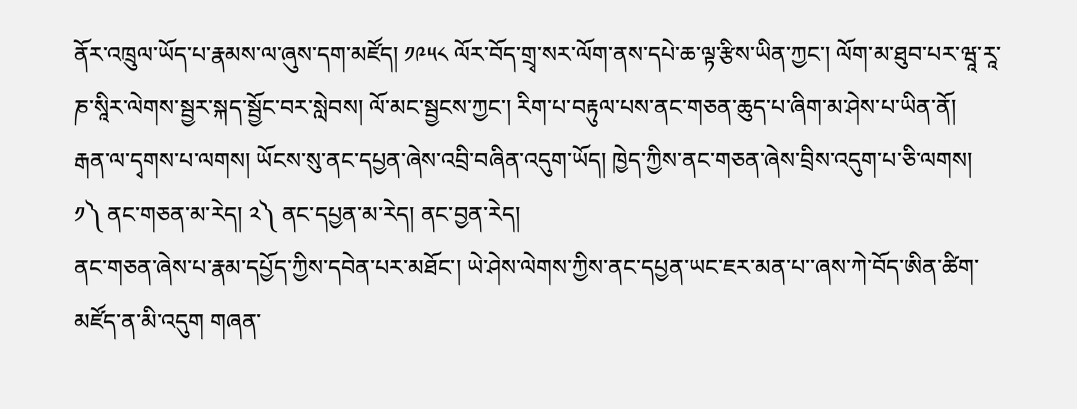ནོར་འཁྲུལ་ཡོད་པ་རྣམས་ལ་ཞུས་དག་མཛོད། ༡༩༥༨ ལོར་བོད་གྲྭ་སར་ལོག་ནས་དཔེ་ཆ་ལྟ་རྩིས་ཡིན་ཀྱང་། ལོག་མ་ཐུབ་པར་ཝཱ་རཱ་ཎ་སཱིར་ལེགས་སྦྱར་སྐད་སྦྱོང་བར་སླེབས། ལོ་མང་སྦྱངས་ཀྱང་། རིག་པ་བརྟུལ་པས་ནང་གཅན་ཆུད་པ་ཞིག་མ་ཤེས་པ་ཡིན་ནོ།
རྒན་ལ་དྭགས་པ་ལགས། ཡོངས་སུ་ནང་དཔྱན་ཞེས་འབྲི་བཞིན་འདུག་ཡོད། ཁྱེད་ཀྱིས་ནང་གཅན་ཞེས་བྲིས་འདུག་པ་ཅི་ལགས།
༡༽ ནང་གཅན་མ་རེད། ༢༽ ནང་དཔྱན་མ་རེད། ནང་བྱན་རེད།
ནང་གཅན་ཞེས་པ་རྣམ་དཔྱོད་ཀྱིས་དབེན་པར་མཐོང་། ཡེ་ཤེས་ལེགས་ཀྱིས་ནང་དཔྱན་ཡང་ཇར་མན་པ་་ཞས་ཀེ་བོད་ཨིན་ཚིག་མཛོད་ན་མི་འདུག གཞན་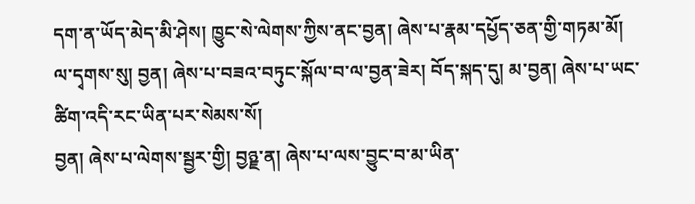དག་ན་ཡོད་མེད་མི་ཤེས། ཁྱུང་སེ་ལེགས་ཀྱིས་ནང་བྱན། ཞེས་པ་རྣམ་དཔྱོད་ཅན་གྱི་གཏམ་མོ། ལ་དྭགས་སུ། བྱན། ཞེས་པ་བཟའ་བཏུང་སྐོལ་བ་ལ་བྱན་ཟེར། བོད་སྐད་དུ། མ་བྱན། ཞེས་པ་ཡང་ཚིག་འདི་རང་ཡིན་པར་སེམས་སོ།
བྱན། ཞེས་པ་ལེགས་སྦྱར་གྱི། བྱཉྗ་ན། ཞེས་པ་ལས་བྱུང་བ་མ་ཡིན་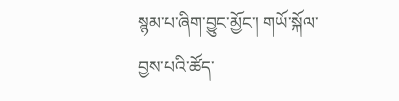སྙམ་པ་ཞིག་བྱུང་མྱོང་། གཡོ་སྐོལ་བྱས་པའི་ཚོད་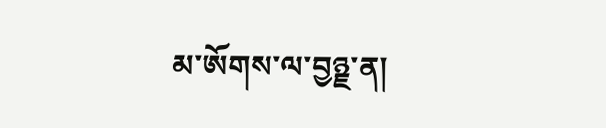མ་ཨོགས་ལ་བྱཉྗ་ན།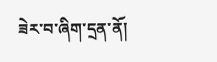ཟེར་བ་ཞིག་དྲན་ནོ།